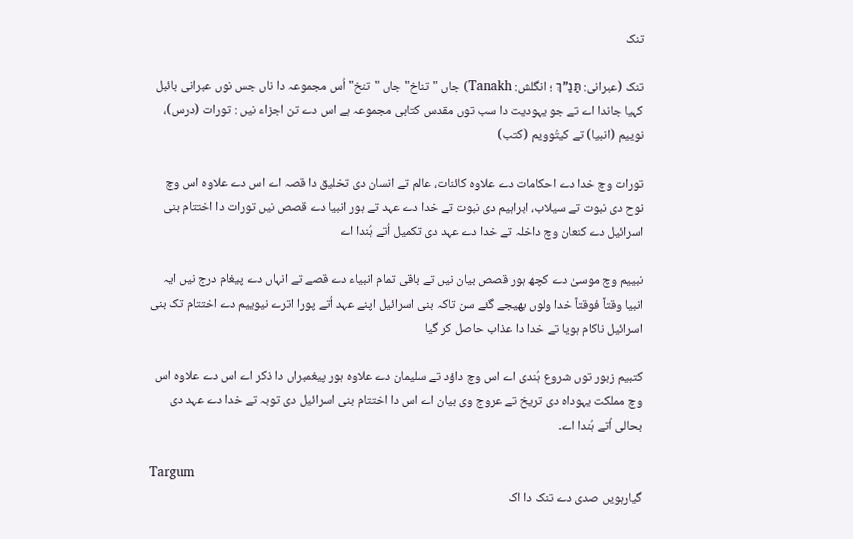تنک

تنک (عبرانی: תַּנַ"ךְ ؛ انگلش: Tanakh) جاں "تناخ" جاں "تنخ" اُس مجموعہ دا ناں جس نوں عبرانی بائبل کہیا جاندا اے تے جو یہودیت دا سب توں مقدس کتابی مجموعہ ہے اس دے تن اجزاء نیں : تورات (درس)، نوییم (انبیا) تے کیتُوویم (کتب)

تورات وچ خدا دے احکامات دے علاوہ کائنات، عالم تے انسان دی تخلیق دا قصہ اے اس دے علاوہ اس وچ نوح دی نبوت تے سیلاب، ابراہیم دی نبوت تے خدا دے عہد تے ہور انبیا دے قصص نیں تورات دا اختتام بنی اسرائیل دے کنعان وچ داخلہ تے خدا دے عہد دی تکمیل اُتے ہُندا اے

نبییم وچ موسیٰ دے کچھ ہور قصص بیان نیں تے باقی تمام انبیاء دے قصے تے انہاں دے پیغام درج نیں ایہ انبیا وقتاً فوقتاً خدا ولوں بھیجے گئے سن تاکہ بنی اسرائیل اپنے عہد اُتے پورا اترے نیوییم دے اختتام تک بنی اسرائیل ناکام ہویا تے خدا دا عذاب حاصل کر گیا

کتبیم زبور توں شروع ہُندی اے اس وچ داؤد تے سلیمان دے علاوہ ہور پیغمبراں دا ذکر اے اس دے علاوہ اس وچ مملکت یہوداہ دی تریخ تے عروج وی بیان اے اس دا اختتام بنی اسرائیل دی توبہ تے خدا دے عہد دی بحالی اُتے ہُندا اے۔

Targum
گیارہویں صدی دے تنک دا اک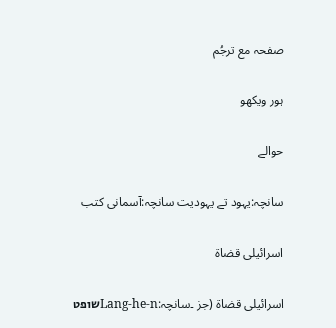صفحہ مع ترجُم

ہور ویکھو

حوالے

سانچہ:یہود تے یہودیت سانچہ:آسمانی کتب

اسرائیلی قضاۃ

اسرائیلی قضاة (جز ۔سانچہ:Lang-he-nשופט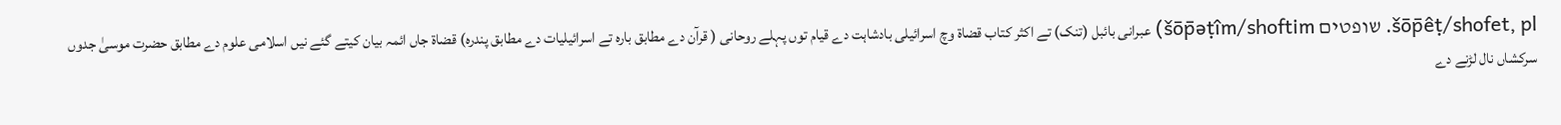šōp̄êṭ/shofet, pl. שופטים šōp̄əṭîm/shoftim) عبرانی بائبل (تنک) تے اکثر کتاب قضاة وچ اسرائیلی بادشاہت دے قیام توں پہلے روحانی ( قرآن دے مطابق بارہ تے اسرائیلیات دے مطابق پندرہ) قضاة جاں ائمہ بیان کیتے گئے نیں اسلامی علوم دے مطابق حضرت موسیٰ جدوں سرکشاں نال لڑنے دے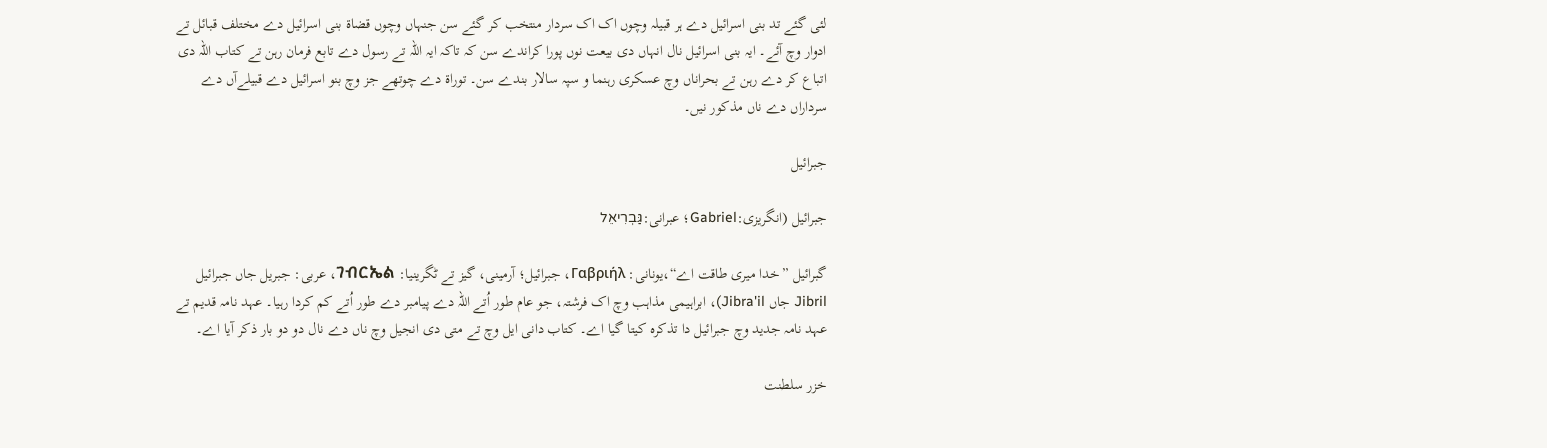لئی گئے تد بنی اسرائیل دے ہر قبیلہ وچوں اک اک سردار منتخب کر گئے سن جنہاں وچوں قضاة بنی اسرائیل دے مختلف قبائل تے ادوار وچ آئے۔ ایہ بنی اسرائیل نال انہاں دی بیعت نوں پورا کراندے سن کہ تاکہ ایہ اللہ تے رسول دے تابع فرمان رہن تے کتاب اللہ دی اتباع کر دے رہن تے بحراناں وچ عسکری رہنما و سپہ سالار بندے سن۔ توراۃ دے چوتھے جز وچ بنو اسرائیل دے قبیلےآں دے سرداراں دے ناں مذکور نیں۔

جبرائیل

جبرائیل (انگریزی:Gabriel؛ عبرانی:גַּבְרִיאֵל

گبرائیل ”خدا میری طاقت اے“،یونانی: Γαβριήλ، جبرائیل؛ آرمینی، گیز تے ٹگرینیا: ገብርኤል، عربی: جبريل جاں جبرائيل Jibril جاں Jibra'il)، ابراہیمی مذاہب وچ اک فرشتہ، جو عام طور اُتے اللہ دے پیامبر دے طور اُتے کم کردا رہیا۔ عہد نامہ قدیم تے عہد نامہ جدید وچ جبرائیل دا تذکرہ کیتا گیا اے۔ کتاب دانی ایل وچ تے متی دی انجیل وچ ناں دے نال دو دو بار ذکر آیا اے۔

خزر سلطنت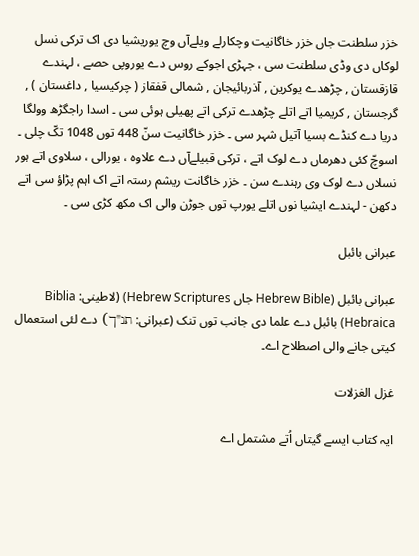خزر سلطنت جاں خزر خاگانیت وچکارلے ویلےآں وچ یوریشیا دی اک ترکی نسل لوکاں دی وڈی سلطنت سی ، جہڑی اجوکے روس دے یوروپی حصے ، لہندے قازقستان , چڑھدے یوکرین , آذربائیجان , شمالی قفقاز ( چرکیسیا , داغستان ) , گرجستان , کریمیا اتے اتلے چڑھدے ترکی اتے پھیلی ہوئی سی ۔ اسدا راجگڑھ وولگا دریا دے کنڈے بسیا آتیل شہر سی ۔ خزر خاگانیت سنّ 448 توں 1048 تکّ چلی ۔ اسوچّ کئی دھرماں دے لوک اتے ، ترکی قبیلےآں دے علاوہ ، یورالی ، سلاوی اتے ہور نسلاں دے لوک وی رہندے سن ۔ خزر خاگانت ریشم رستہ اتے اک اہم پڑاؤ سی اتے دکھن - لہندے ایشیا نوں اتلے یورپ توں جوڑن والی اک مکھ کڑی سی ۔

عبرانی بائبل

عبرانی بائبل (Hebrew Bible جاں Hebrew Scriptures) (لاطینی: Biblia Hebraica) بائبل دے علما دی جانب توں تنک (عبرانی: תנ"ך) دے لئی استعمال کیتی جانے والی اصطلاح اے۔

غزل الغزلات

ایہ کتاب ایسے گیتاں اُتے مشتمل اے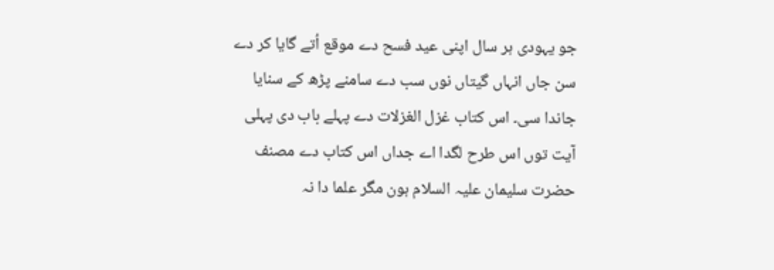جو یہودی ہر سال اپنی عید فسح دے موقع اُتے گایا کر دے سن جاں انہاں گیتاں نوں سب دے سامنے پڑھ کے سنایا جاندا سی۔ اس کتاب غزل الغزلات دے پہلے باب دی پہلی آیت توں اس طرح لگدا اے جداں اس کتاب دے مصنف حضرت سلیمان علیہ السلام ہون مگر علما دا نہ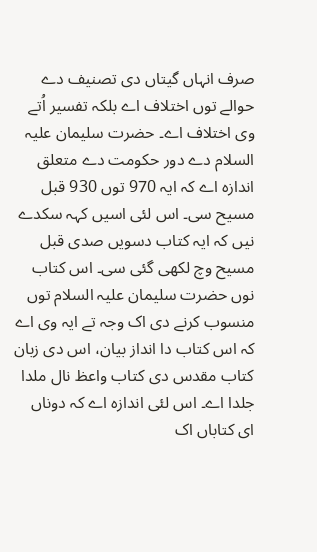صرف انہاں گیتاں دی تصنیف دے حوالے توں اختلاف اے بلکہ تفسیر اُتے وی اختلاف اے۔ حضرت سلیمان علیہ السلام دے دور حکومت دے متعلق اندازہ اے کہ ایہ 970 توں 930 قبل مسیح سی۔ اس لئی اسیں کہہ سکدے نیں کہ ایہ کتاب دسویں صدی قبل مسیح وچ لکھی گئی سی۔ اس کتاب نوں حضرت سلیمان علیہ السلام توں منسوب کرنے دی اک وجہ تے ایہ وی اے کہ اس کتاب دا انداز بیان، اس دی زبان کتاب مقدس دی کتاب واعظ نال ملدا جلدا اے۔ اس لئی اندازہ اے کہ دوناں ای کتاباں اک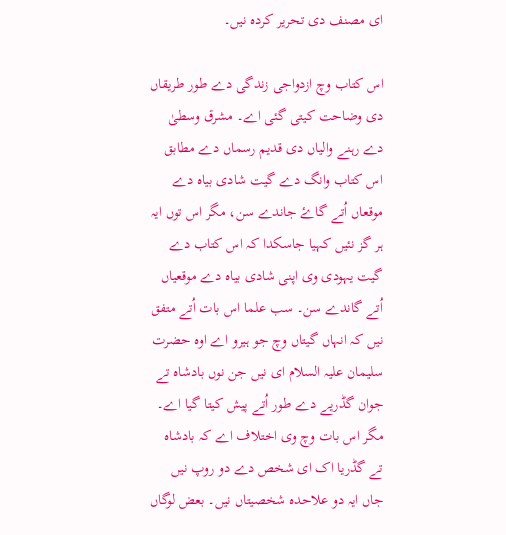ای مصنف دی تحریر کردہ نیں۔

اس کتاب وچ ازدواجی زندگی دے طور طریقاں دی وضاحت کیتی گئی اے۔ مشرق وسطیٰ دے رہنے والیاں دی قدیم رسماں دے مطابق اس کتاب وانگ دے گیت شادی بیاہ دے موقعاں اُتے گاۓ جاندے سن، مگر اس توں ایہ ہر گز نئیں کہیا جاسکدا کہ اس کتاب دے گیت یہودی وی اپنی شادی بیاہ دے موقعیاں اُتے گاندے سن۔ سب علما اس بات اُتے متفق نیں کہ انہاں گیتاں وچ جو ہیرو اے اوہ حضرت سلیمان علیہ السلام ای نیں جن نوں بادشاہ تے جوان گڈریے دے طور اُتے پیش کیتا گیا اے۔ مگر اس بات وچ وی اختلاف اے کہ بادشاہ تے گڈریا اک ای شخص دے دو روپ نیں جاں ایہ دو علاحدہ شخصیتاں نیں۔ بعض لوگاں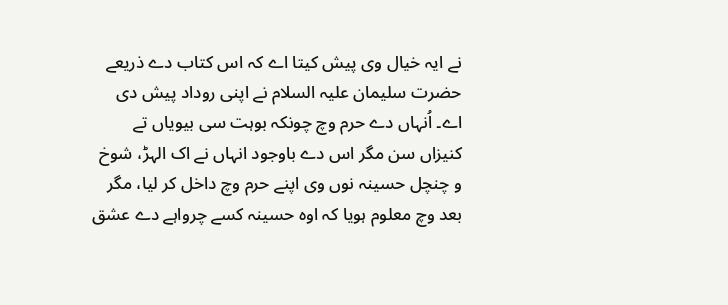نے ایہ خیال وی پیش کیتا اے کہ اس کتاب دے ذریعے حضرت سلیمان علیہ السلام نے اپنی روداد پیش دی اے۔ اُنہاں دے حرم وچ چونکہ بوہت سی بیویاں تے کنیزاں سن مگر اس دے باوجود انہاں نے اک الہڑ، شوخ و چنچل حسینہ نوں وی اپنے حرم وچ داخل کر لیا، مگر بعد وچ معلوم ہویا کہ اوہ حسینہ کسے چرواہے دے عشق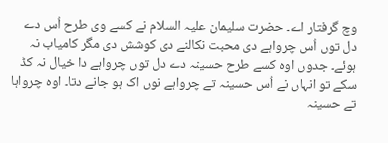وچ گرفتار اے۔ حضرت سلیمان علیہ السلام نے کسے وی طرح اُس دے دل توں اُس چرواہے دی محبت نکالنے دی کوشش دی مگر کامیاب نہ ہوئے۔ جدوں اوہ کسے طرح حسینہ دے دل توں چرواہے دا خیال نہ کڈ سکے تو انہاں نے اُس حسینہ تے چرواہے نوں اک ہو جانے دتا۔ اوہ چرواہا تے حسینہ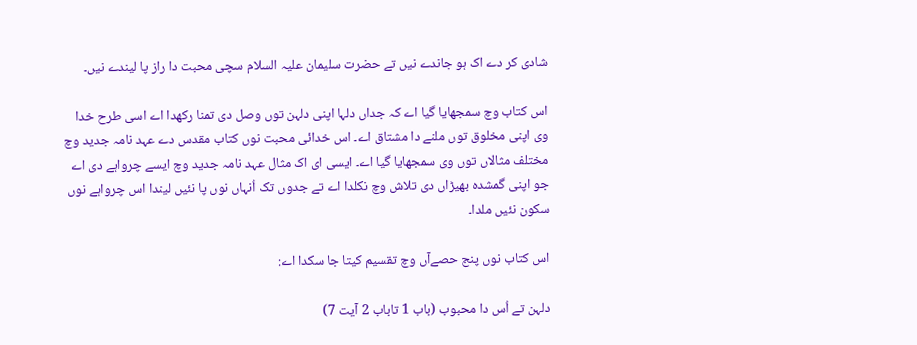شادی کر دے اک ہو جاندے نیں تے حضرت سلیمان علیہ السلام سچی محبت دا راز پا لیندے نیں۔

اس کتاب وچ سمجھایا گیا اے کہ جداں دلہا اپنی دلہن توں وصل دی تمنا رکھدا اے اسی طرح خدا وی اپنی مخلوق توں ملنے دا مشتاق اے۔ اس خدائی محبت نوں کتاب مقدس دے عہد نامہ جدید وچ مختلف مثالاں توں وی سمجھایا گیا اے۔ ایسی ای اک مثال عہد نامہ جدید وچ ایسے چرواہے دی اے جو اپنی گمشدہ بھیڑاں دی تلاش وچ نکلدا اے تے جدوں تک اُنہاں نوں پا نئیں لیندا اس چرواہے نوں سکون نئیں ملدا۔

اس کتاب نوں پنج حصےآں وچ تقسیم کیتا جا سکدا اے:

دلہن تے اُس دا محبوب (باب 1 تاباب 2 آیت 7)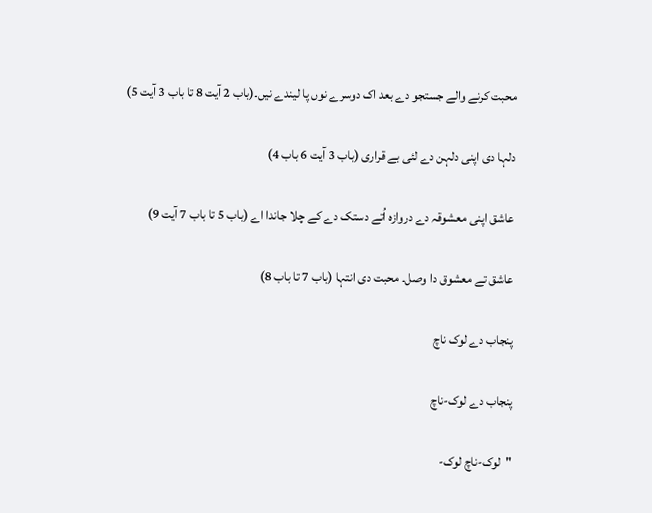محبت کرنے والے جستجو دے بعد اک دوسرے نوں پا لیندے نیں۔(باب 2 آیت 8 تا باب 3 آیت 5)

دلہا دی اپنی دلہن دے لئی بے قراری (باب 3 آیت 6 باب 4)

عاشق اپنی معشوقہ دے دروازہ اُتے دستک دے کے چلا جاندا اے (باب 5 تا باب 7 آیت 9)

عاشق تے معشوق دا وصل۔ محبت دی انتہا (باب 7 تا باب 8)

پنجاب دے لوک ناچ

پنجاب دے لوک-ناچ

"لوک-ناچ لوک-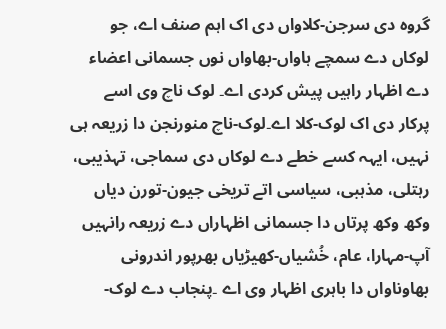گروہ دی سرجن-کلاواں دی اک اہم صنف اے، جو لوکاں دے سمچے ہاواں-بھاواں نوں جسمانی اعضاء دے اظہار راہیں پیش کردی اے۔ لوک ناچ وی اسے پرکار دی اک لوک-کلا اے۔لوک-ناچ منورنجن دا زریعہ ہی نہیں، ایہہ کسے خطے دے لوکاں دی سماجی، تہذیبی، رہتلی، مذہبی، سیاسی اتے تریخی جیون-تورن دیاں وکھ وکھ پرتاں دا جسمانی اظہاراں دے زریعہ رانہیں آپ-مہارا، عام، خُشیاں-کھیڑیاں بھرپور اندرونی بھاوناواں دا باہری اظہار وی اے ۔پنجاب دے لوک-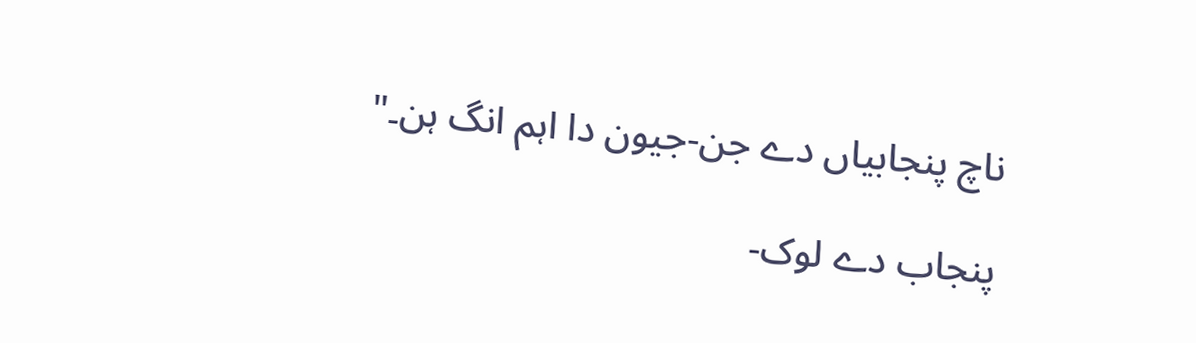ناچ پنجابیاں دے جن-جیون دا اہم انگ ہن۔"

پنجاب دے لوک-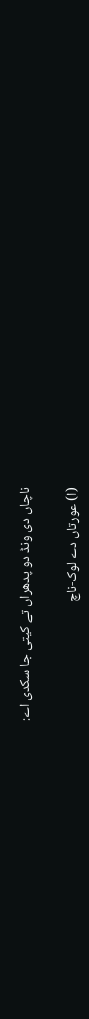ناچاں دی ونڈ دو پدھراں تے کیتی جا سکدی اے:

(ا) عورتاں دے لوک-ناچ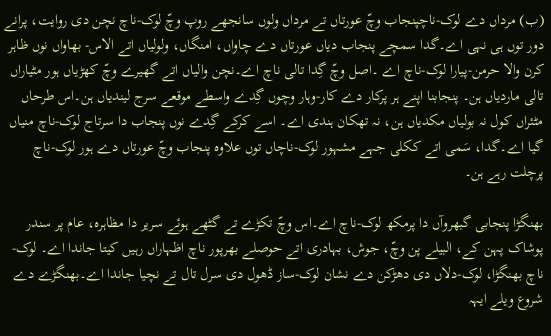(ب) مرداں دے لوک-ناچپنجاب وچّ عورتاں تے مرداں ولوں سانجھے روپ وچّ لوک-ناچ نچن دی روایت، پرانے دور توں ہی نہی اے۔گدا سمچے پنجاب دیاں عورتاں دے چاواں، امنگاں، ولولیاں اتے الاس- بھاواں نوں ظاہر کرن والا حرمن-پیارا لوک-ناچ اے ۔اصل وچّ گِدا تالی ناچ اے۔نچن والیاں اتے گھیرے وچّ کھڑیاں ہور مٹیاراں تالی ماردیاں ہن۔ پنجابنا اپنے ہر پرکار دے کار-وہار وچوں گِدے واسطے موقعے سرج لیندیاں ہن۔اس طرحاں مٹئراں کول نہ بولیاں مکدیاں ہن، نہ تھکان ہندی اے۔ اسے کرکے گِدے نوں پنجاب دا سرتاج لوک-ناچ منیاں گیا اے۔گدا، سَمی اتے ککلی جہے مشہور لوک-ناچاں توں علاوہ پنجاب وچّ عورتاں دے ہور لوک-ناچ پرچلت رہے ہن۔

بھنگڑا پنجابی گبھروآں دا پرمکھ لوک-ناچ اے۔اس وچّ تکڑے تے گٹھے ہوئے سریر دا مظاہرہ، عام پر سندر پوشاک پہن کے، البیلے پن وچّ، جوش، بہادری اتے حوصلے بھرپور ناچ اظہاراں رہیں کیتا جاندا اے۔ لوک-ناچ بھنگڑا، لوک-دلاں دی دھڑکن دے نشان لوک-ساز ڈھول دی سرل تال تے نچیا جاندا اے۔بھنگڑے دے شروع ویلے ایہہ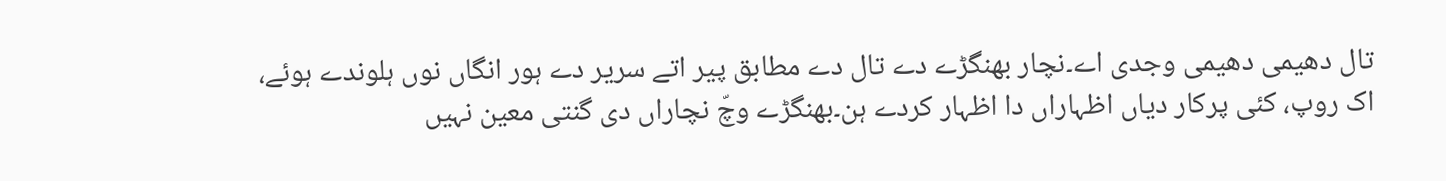تال دھیمی دھیمی وجدی اے۔نچار بھنگڑے دے تال دے مطابق پیر اتے سریر دے ہور انگاں نوں ہلوندے ہوئے، اک روپ، کئی پرکار دیاں اظہاراں دا اظہار کردے ہن۔بھنگڑے وچّ نچاراں دی گنتی معین نہیں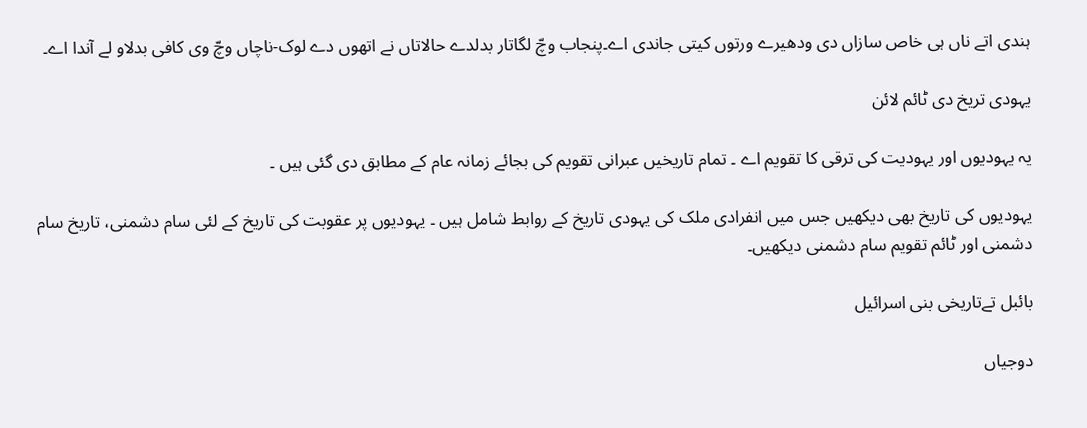ہندی اتے ناں ہی خاص سازاں دی ودھیرے ورتوں کیتی جاندی اے۔پنجاب وچّ لگاتار بدلدے حالاتاں نے اتھوں دے لوک-ناچاں وچّ وی کافی بدلاو لے آندا اے۔

یہودی تریخ دی ٹائم لائن

یہ یہودیوں اور یہودیت کی ترقی کا تقویم اے ۔ تمام تاریخیں عبرانی تقویم کی بجائے زمانہ عام کے مطابق دی گئی ہیں ۔

یہودیوں کی تاریخ بھی دیکھیں جس میں انفرادی ملک کی یہودی تاریخ کے روابط شامل ہیں ۔ یہودیوں پر عقوبت کی تاریخ کے لئی سام دشمنی، تاریخ سام دشمنی اور ٹائم تقویم سام دشمنی دیکھیں۔

بائبل تےتاریخی بنی اسرائیل

دوجیاں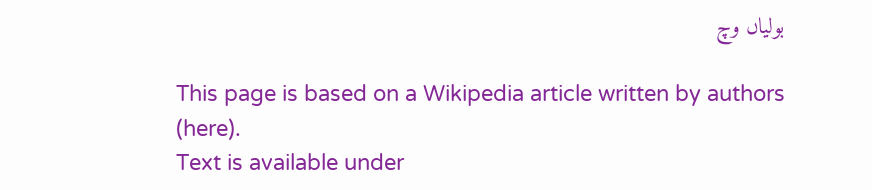بولیاں وچ

This page is based on a Wikipedia article written by authors (here).
Text is available under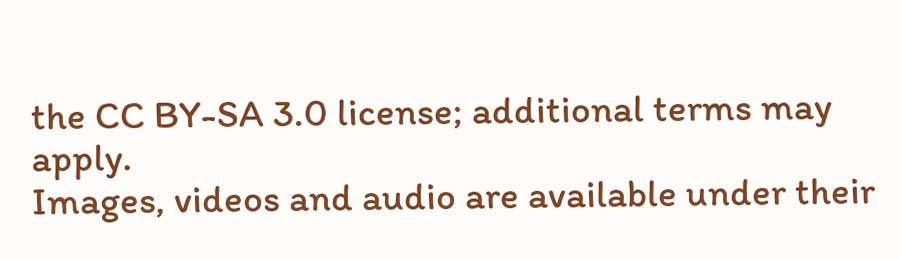the CC BY-SA 3.0 license; additional terms may apply.
Images, videos and audio are available under their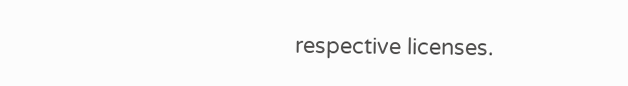respective licenses.